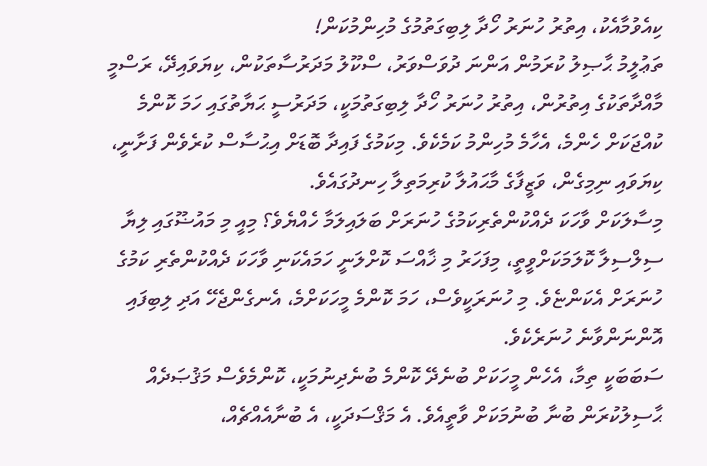ކިއެވުމާއެކު، އިތުރު ހުނަރު ހޯދާ ލިބިގަތުމުގެ މުހިންމުކަން!
ތަޢުލީމު ޙާޞިލު ކުރަމުން އަންނަ ދުވަސްވަރު، ސްކޫލު މަދަރުސާތަކުން، ކިޔަވައިދޭ، ރަސްމީ މާއްދާތަކުގެ އިތުރުން، އިތުރު ހުނަރު ހޯދާ ލިބިގަތުމަކީ، މަދަރުސީ ޙަޔާތުގައި ހަމަ ކޮންމެ ކުއްޖަކަށް ހެންމެ، އެހާމެ މުހިންމު ކަމެކެވެ. މިކަމުގެ ފައިދާ ބޮޑަށް އިޙުސާސް ކުރެވެން ފަށާނީ، ކިޔަވައި ނިމިގެން، ވަޒީފާގެ މާޙައުލާ ކުރިމަތިލާ ހިނދުގައެވެ.
މިސާލަކަށް ވާހަކަ ދެއްކުންތެރިކަމުގެ ހުނަރަށް ބަލައިލަމާ ހެއްޔެވެ؟ މިއީ މި މައުޟޫގައި ލިޔާ ސިލްސިލާ ކޮލަމަކަށްވީތީ، މިފަހަރު މި ޚާއްސަ ކޮށްލަނީ ހަމައެކަނި ވާހަކަ ދެއްކުންތެރި ކަމުގެ ހުނަރަށް އެކަންޏެވެ. މި ހުނަރަކީވެސް، ހަމަ ކޮންމެ މީހަކަށްމެ، އެނގެންޖެހޭ އަދި ލިބިފައި އޮންނަންވާނެ ހުނަރެކެވެ.
ސަބަބަކީ ތިމާ، އެހެން މީހަކަށް ބުނެދޭ ކޮންމެ ބުނެދިނުމަކީ، ކޮންމެވެސް މަޤުޞަދެއް ޙާސިލުކުރަން ބުނާ ބުނުމަކަށް ވާތީއެވެ. އެ މަޤްސަދަކީ، އެ ބުނާއެއްޗެއް،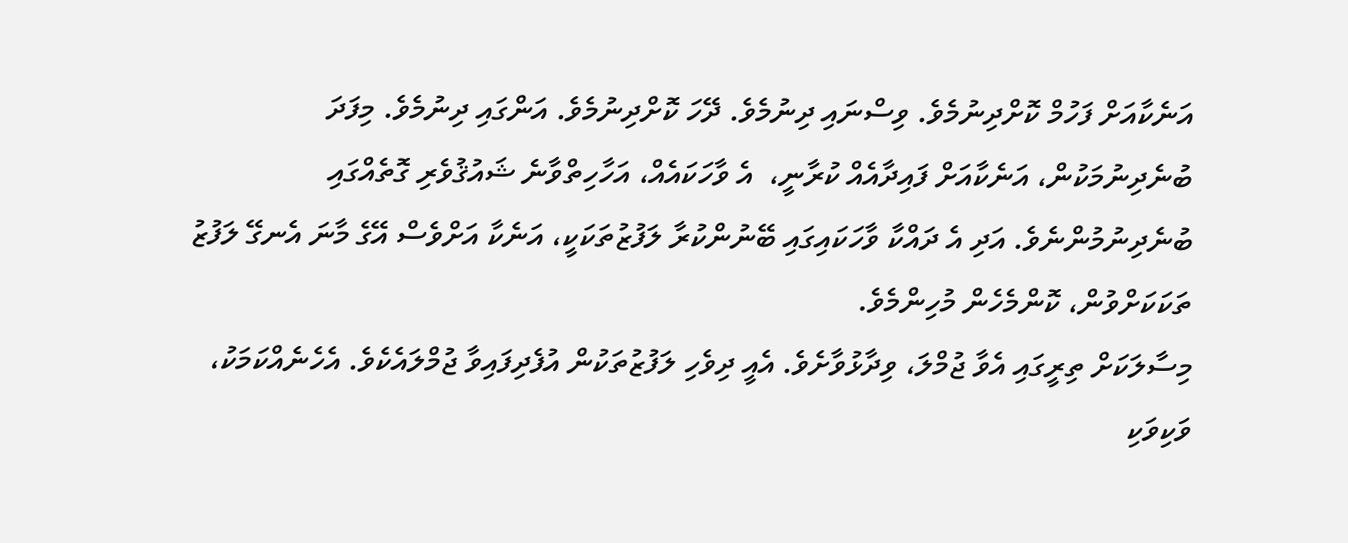އަނެކާއަށް ފަހުމް ކޮށްދިނުމެވެ. ވިސްނައި ދިނުމެވެ. ދޭހަ ކޮށްދިނުމެވެ. އަންގައި ދިނުމެވެ. މިފަދަ ބުނެދިނުމަކުން، އަނެކާއަށް ފައިދާއެއް ކުރާނީ،  އެ ވާހަކައެއް، އަހާހިތްވާނެ ޝައުޤުވެރި ގޮތެއްގައި ބުނެދިނުމުންނެވެ. އަދި އެ ދައްކާ ވާހަކައިގައި ބޭނުންކުރާ ލަފުޒުތަކަކީ، އަނެކާ އަށްވެސް އޭގެ މާނަ އެނގޭ ލަފުޒު ތަކަކަށްވުން، ކޮންމެހެން މުހިންމެވެ.
މިސާލަކަށް ތިރީގައި އެވާ ޖުމްލަ، ވިދާޅުވާށެވެ. އެއީ ދިވެހި ލަފުޒުތަކުން އުފެދިފައިވާ ޖުމްލައެކެވެ. އެހެނެއްކަމަކު، ވަކިވަކި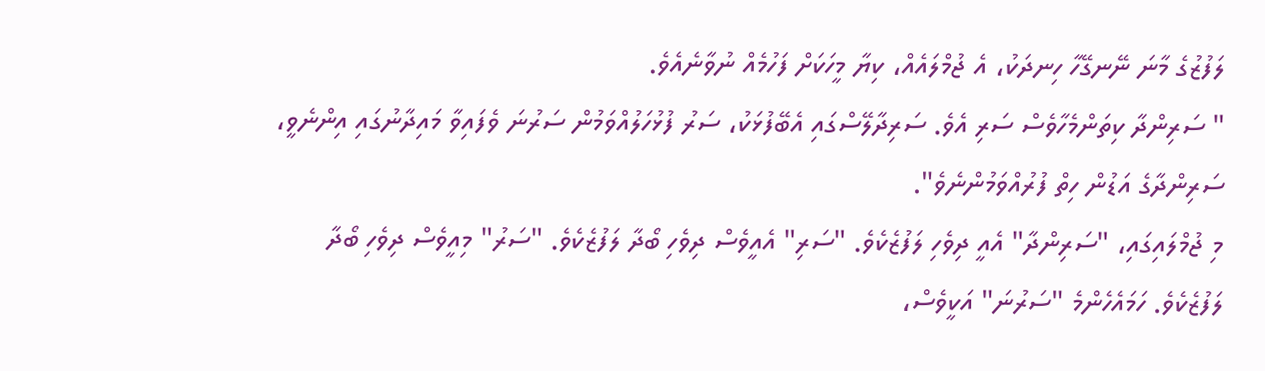ލަފުޒުގެ މާނަ ނޭނގޭހާ ހިނދަކު، އެ ޖުމްލައެއް، ކިޔާ މީހަކަށް ފަހުމެއް ނުވާނެއެވެ.
" ސަރިންދާ ކިތަންމެހާވެސް ސަރި އެވެ. ސަރިދާލޭސްގައި އެބޭފުޅަކު، ސަރު ފުޅުހަލުއްވަމުން ސަރުނަ ވެފައިވާ މައިދާނުގައި އިންނެވީ، ސަރިންދާގެ އަޑުން ހިތް ފުރުއްވަމުންނެވެ".
މި ޖުމްލައިގައި، "ސަރިންދާ" އެއީ ދިވެހި ލަފުޒެކެވެ. "ސަރި" އެއީވެސް ދިވެހި ބޯދާ ލަފުޒެކެވެ. "ސަރު" މިއީވެސް ދިވެހި ބޯދާ ލަފުޒެކެވެ. ހަމައެހެންމެ "ސަރުނަ" އަކީވެސް،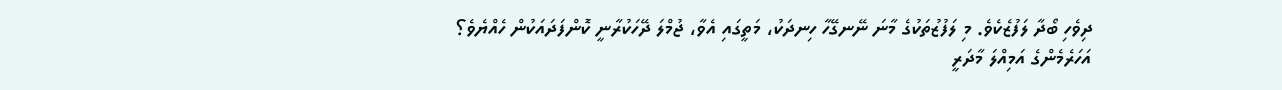ދިވެހި ބޯދާ ލަފުޒެކެވެ. މި ލަފުޒުތަކުގެ މާނަ ނޭނގޭހާ ހިނދަކު، މަތީގައި އެވާ، ޖުމްލަ ދޭހަކުރާނީ ކޮންފަދައަކުން ހެއްޔެވެ؟
އަހަރެމެންގެ އަމިއްލަ މާދަރީ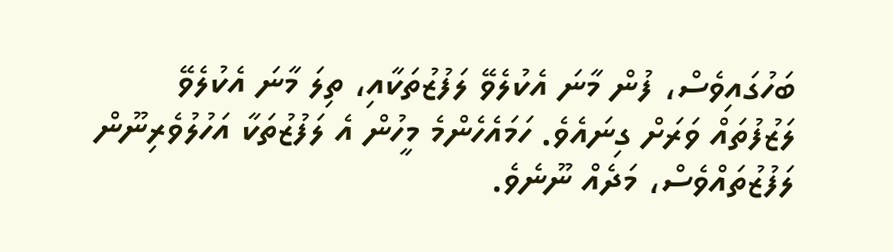ބަހުގައިވެސް، ފުން މާނަ އެކުލެވޭ ލަފުޒުތަކާއި، ތިލަ މާނަ އެކުލެވޭ ލަޒުފުތައް ވަރަށް ގިނައެވެ. ހަމައެހެންމެ މީހުން އެ ލަފުޒުތަކާ އަހުލުވެރިނޫން ލަފުޒުތައްވެސް، މަދެއް ނޫނެވެ.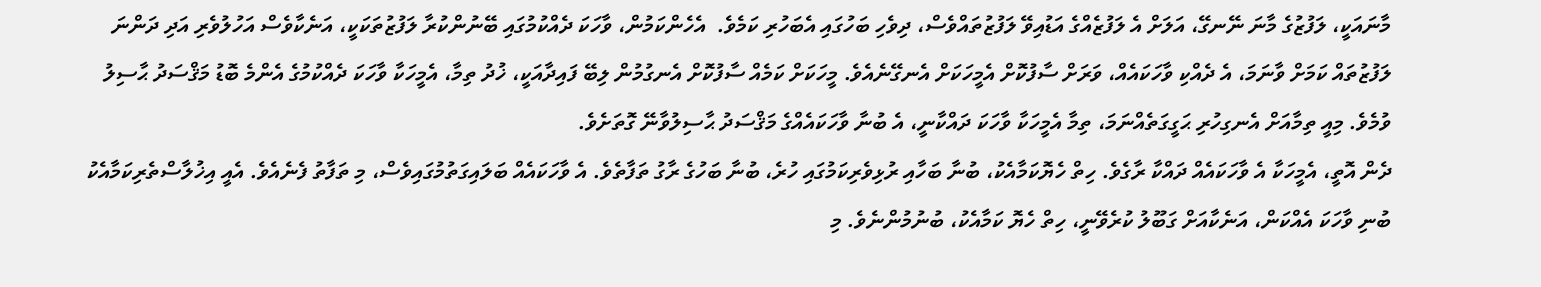މާނައަކީ، ލަފުޒުގެ މާނަ ނޭނގޭ، އަލަށް އެ ލަފުޒެއްގެ އަޑުއިވޭ ލަފުޒުތައްވެސް، ދިވެހި ބަހުގައި އެބަހުރި ކަމެވެ.  އެހެންކަމުން، ވާހަކަ ދެއްކުމުގައި ބޭނުންކުރާ ލަފުޒުތަކަކީ، އަނެކާވެސް އަހުލުވެރި އަދި ދަންނަ ލަފުޒުތައް ކަމަށް ވާނަމަ، އެ ދެއްކި ވާހަކައެއް، ވަރަށް ސާފުކޮށް އެމީހަކަށް އެނގޭނެއެވެ. މީހަކަށް ކަމެއް ސާފުކޮށް އެނގުމުން ލިބޭ ފައިދާއަކީ، ޚުދު ތިމާ، އެމީހަކާ ވާހަކަ ދެއްކުމުގެ އެންމެ ބޮޑު މަޤްސަދު ޙާސިލު ވުމެވެ. މިއީ ތިމާއަށް އެނގިހުރި ޙަގީގަތެއްނަމަ، ތިމާ އެމީހަކާ ވާހަކަ ދައްކާނީ، އެ ބުނާ ވާހަކައެއްގެ މަޤްސަދު ޙާސިލުވާނޭ ގޮތަށެވެ.
ދެން އޮތީ، އެމީހަކާ އެ ވާހަކައެއް ދައްކާ ރާގެވެ. ހިތް ހެޔޮކަމާއެކު، ބުނާ ބަހާއި ރުޅިވެރިކަމުގައި ހުރެ، ބުނާ ބަހުގެ ރާގު ތަފާތެވެ. އެ ވާހަކައެއް ބަލައިގަތުމުގައިވެސް، މި ތަފާތު ފެނެއެވެ. އެއީ އިޚުލާސްތެރިކަމާއެކު ބުނި ވާހަކަ އެއްކަން، އަނެކާއަށް ގަބޫލު ކުރެވޭނީ، ހިތް ހެޔޮ ކަމާއެކު، ބުނުމުންނެވެ. މި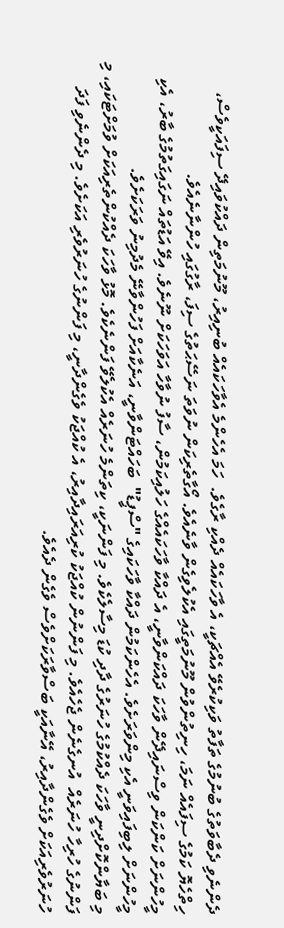ދެންނެވި ދެބާވަތުގެ ބުނުމުގެ ތަފާތު ވަކިކުރެވޭ އެއްޗަކީ، އެ ވާހަކައެއް ދެއްކި ރާގެވެ.  ހަމަ އެހެންމެ އެވާހަކައެއް ބުނިއިރު، މޫނުމަތިން ދައްކުވައިދޭ ސިފައަކީވެސް، ހިތްހެޔޮ ކަމުގެ ސިފައެއް ނަމަ، ހިނިތުންވުން މޫނުމަތީގައި އެކުލެވިގެން ވާނެއެވެ. އޯގާތެރިކަން ނުވަތަ ނަސޭޙަތުގެ ސިފަ، ރާގުގައި ހުންނާނެއެވެ.
މީހުންނަށް ކަންކަން ވިސްނައިދޭން ވާހަކަ ދައްކަންވާނީ، އެ ދައްކާ ވާހަކައެއްގެ ހަލުއިކަމުން، ސާފު ނުވާހާ އަވަހަކަށް ނޫނެވެ. އިވޭ އަޑުތައް ނަގައިގަތުމުގެ ބާރު، އެކި މީހުންނަށް ލިބިފައިވަނީ އެކި މިންވަރަށެވެ. އެހެންކަމުން ދައްކާ ވާހަކައިގެ "ސްޕީޑު"  ބަހައްޓަންވާނީ، އަނެކާއަށް ފަހުންވާނޭ މެދުމިނު ވަރަކަށެވެ.
މި ބަޔާންކޮށްދިނީ ވާހަކަ ދެއްކުމުގެ ހުނަރުގެ ދާދި ކުޑަ މިސާލެކެވެ. މި ފަންނަކީ، ކިތަންމެ ހުނަރެއް އެކުލެވޭ ފަންނެކެވެ. މޮޅު ވާހަކަ ދެއްކުންތެރިއަކަށް ވުމަށްޓަކައި، މި ފަންނުގެ ހުރިހާ ހުނަރެއް  އުނގެނެން ޖެހެއެވެ. މި ފަންނުން ކުއްޖަކު ކުރިއަރައިދާއިރު، އެ ކުއްޖަކު ވެގެންދާނީ، މި ފަންނުގެ ހުނަރުވެރި އަކަށެވެ. މި ދެންނެވި ފަދަ ހުނަރުވެރިއަކަށް ވެގެންދާއިރު، އޭނާއަކީ ބަސްވާރަކަށްވެސް ވެގެން ދެއެވެ.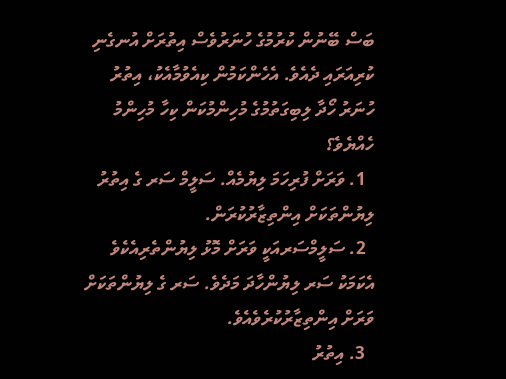ބަސް ބޭނުން ކުރުމުގެ ހުނަރުވެސް އިތުރަށް އުނގެނި ކުރިއަރައި ދެއެވެ. އެހެންކަމުން ކިއެވުމާއެކު، އިތުރު ހުނަރު ހޯދާ ލިބިގަތުމުގެ މުހިންމުކަން ކިހާ މުހިންމު ހެއްޔެވެ؟
  1. ވަރަށް ފުރިހަމަ ލިޔުމެއް. ސަލީމް ސަރ ގެ އިތުރު ލިޔުންތަކަށް އިންތިޒާރުކުރަން.
  2. ސަލީމްސަރއަކީ ވަރަށް މޮޅު ލިޔުންތެރިއެކެވެ އެކަމަކު ސަރ ލިޔުންހާދަ މަދެވެ. ސަރ ގެ ލިޔުންތަކަށް ވަރަށް އިންތިޒާރުކުރެވެއެވެ.
  3. އިތުރު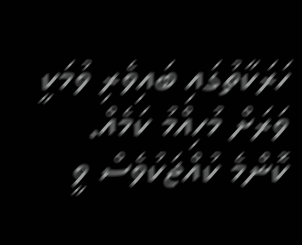ހަރަކާތުގައި ބައިވެރި ވުމަކީ ވަރަށް މުހިއްމު ކަމެއް. ކޮންމެ ކުއްޖަކުވެސް ވީ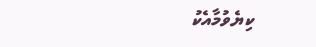ކިޔެވުމާއެކު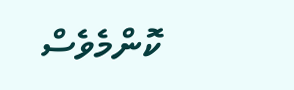ކޮންމެވެސް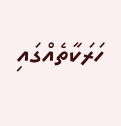ހަރަކާތެއްގައި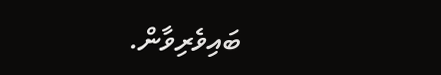ބައިވެރިވާން.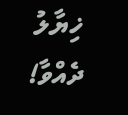ޚިޔާލު ދެއްވާ!